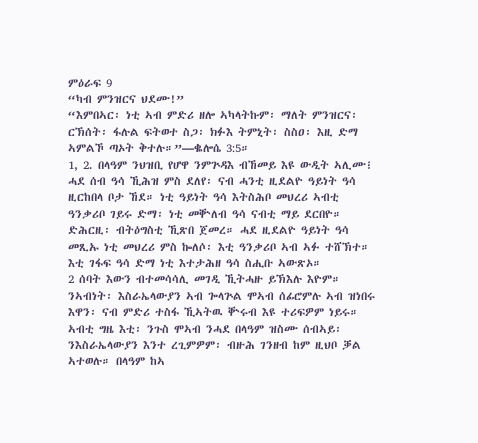ምዕራፍ 9
“ካብ ምንዝርና ህደሙ!”
“እምበኣር፡ ነቲ ኣብ ምድሪ ዘሎ ኣካላትኩም፡ ማለት ምንዝርና፡ ርኽሰት፡ ፋሉል ፍትወተ ስጋ፡ ክፉእ ትምኒት፡ ስስዐ፡ እዚ ድማ ኣምልኾ ጣኦት ቅተሉ።”—ቈሎሴ 3:5።
1, 2. በላዓም ንህዝቢ የሆዋ ንምጕዳእ ብኸመይ እዩ ውዲት ኣሊሙ፧
ሓደ ሰብ ዓሳ ኺሕዝ ምስ ደለየ፡ ናብ ሓንቲ ዚደልዮ ዓይነት ዓሳ ዚርከበላ ቦታ ኸደ። ነቲ ዓይነት ዓሳ እትስሕቦ መህረሪ ኣብቲ ዓንቃሪቦ ገይሩ ድማ፡ ነቲ መቝለብ ዓሳ ናብቲ ማይ ደርበዮ። ድሕርዚ፡ ብትዕግስቲ ኺጽበ ጀመረ። ሓደ ዚደልዮ ዓይነት ዓሳ መጺኡ ነቲ መህረሪ ምስ ኰለሶ፡ እቲ ዓንቃሪቦ ኣብ ኣፉ ተሸኽተ። እቲ ገፋፍ ዓሳ ድማ ነቲ እተታሕዘ ዓሳ ስሒቡ ኣውጽኦ።
2 ሰባት እውን ብተመሳሳሊ መገዲ ኺትሓዙ ይኽእሉ እዮም። ንኣብነት፡ እስራኤላውያን ኣብ ጐላጕል ሞኣብ ሰፊሮምሉ ኣብ ዝነበሩ እዋን፡ ናብ ምድሪ ተስፋ ኺኣትዉ ቝሩብ እዩ ተሪፍዎም ነይሩ። ኣብቲ ግዜ እቲ፡ ንጉስ ሞኣብ ንሓደ በላዓም ዝስሙ ሰብኣይ፡ ንእስራኤላውያን እንተ ረጊምዎም፡ ብዙሕ ገንዘብ ከም ዚህቦ ቓል ኣተወሉ። በላዓም ከኣ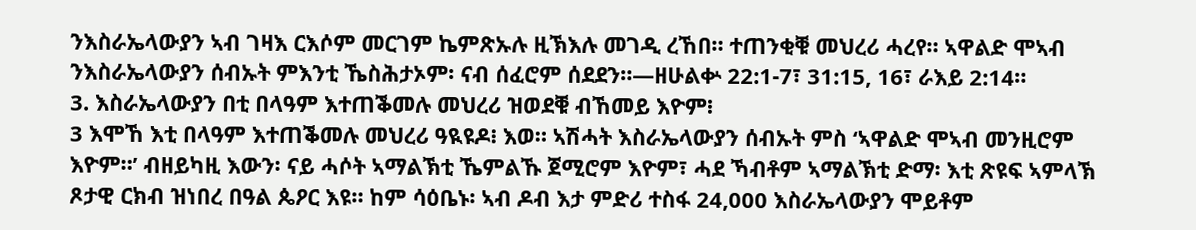ንእስራኤላውያን ኣብ ገዛእ ርእሶም መርገም ኬምጽኡሉ ዚኽእሉ መገዲ ረኸበ። ተጠንቂቑ መህረሪ ሓረየ። ኣዋልድ ሞኣብ ንእስራኤላውያን ሰብኡት ምእንቲ ኼስሕታኦም፡ ናብ ሰፈሮም ሰደደን።—ዘሁልቍ 22:1-7፣ 31:15, 16፣ ራእይ 2:14።
3. እስራኤላውያን በቲ በላዓም እተጠቕመሉ መህረሪ ዝወደቑ ብኸመይ እዮም፧
3 እሞኸ እቲ በላዓም እተጠቕመሉ መህረሪ ዓዪዩዶ፧ እወ። ኣሽሓት እስራኤላውያን ሰብኡት ምስ ‘ኣዋልድ ሞኣብ መንዚሮም እዮም።’ ብዘይካዚ እውን፡ ናይ ሓሶት ኣማልኽቲ ኼምልኹ ጀሚሮም እዮም፣ ሓደ ኻብቶም ኣማልኽቲ ድማ፡ እቲ ጽዩፍ ኣምላኽ ጾታዊ ርክብ ዝነበረ በዓል ጴዖር እዩ። ከም ሳዕቤኑ፡ ኣብ ዶብ እታ ምድሪ ተስፋ 24,000 እስራኤላውያን ሞይቶም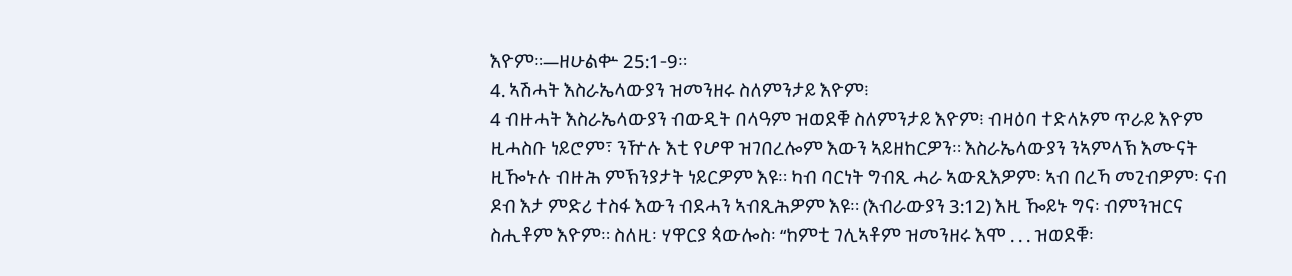እዮም።—ዘሁልቍ 25:1-9።
4. ኣሽሓት እስራኤላውያን ዝመንዘሩ ስለምንታይ እዮም፧
4 ብዙሓት እስራኤላውያን ብውዲት በላዓም ዝወደቑ ስለምንታይ እዮም፧ ብዛዕባ ተድላኦም ጥራይ እዮም ዚሓስቡ ነይሮም፣ ንዅሉ እቲ የሆዋ ዝገበረሎም እውን ኣይዘከርዎን። እስራኤላውያን ንኣምላኽ እሙናት ዚዀኑሉ ብዙሕ ምኽንያታት ነይርዎም እዩ። ካብ ባርነት ግብጺ ሓራ ኣውጺእዎም፡ ኣብ በረኻ መጊብዎም፡ ናብ ዶብ እታ ምድሪ ተስፋ እውን ብደሓን ኣብጺሕዎም እዩ። (እብራውያን 3:12) እዚ ዀይኑ ግና፡ ብምንዝርና ስሒቶም እዮም። ስለዚ፡ ሃዋርያ ጳውሎስ፡ “ከምቲ ገሊኣቶም ዝመንዘሩ እሞ . . . ዝወደቑ፡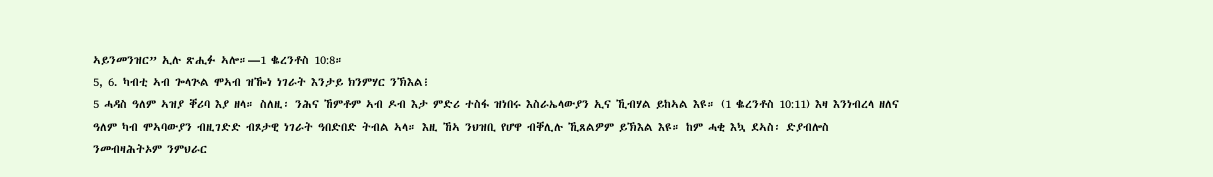ኣይንመንዝር” ኢሉ ጽሒፉ ኣሎ።—1 ቈረንቶስ 10:8።
5, 6. ካብቲ ኣብ ጐላጕል ሞኣብ ዝዀነ ነገራት እንታይ ክንምሃር ንኽእል፧
5 ሓዳስ ዓለም ኣዝያ ቐሪባ እያ ዘላ። ስለዚ፡ ንሕና ኸምቶም ኣብ ዶብ እታ ምድሪ ተስፋ ዝነበሩ እስራኤላውያን ኢና ኺብሃል ይከኣል እዩ። (1 ቈረንቶስ 10:11) እዛ እንነብረላ ዘለና ዓለም ካብ ሞኣባውያን ብዚገድድ ብጾታዊ ነገራት ዓበድበድ ትብል ኣላ። እዚ ኸኣ ንህዝቢ የሆዋ ብቐሊሉ ኺጸልዎም ይኽእል እዩ። ከም ሓቂ እኳ ደኣስ፡ ድያብሎስ ንመብዛሕትኦም ንምህራር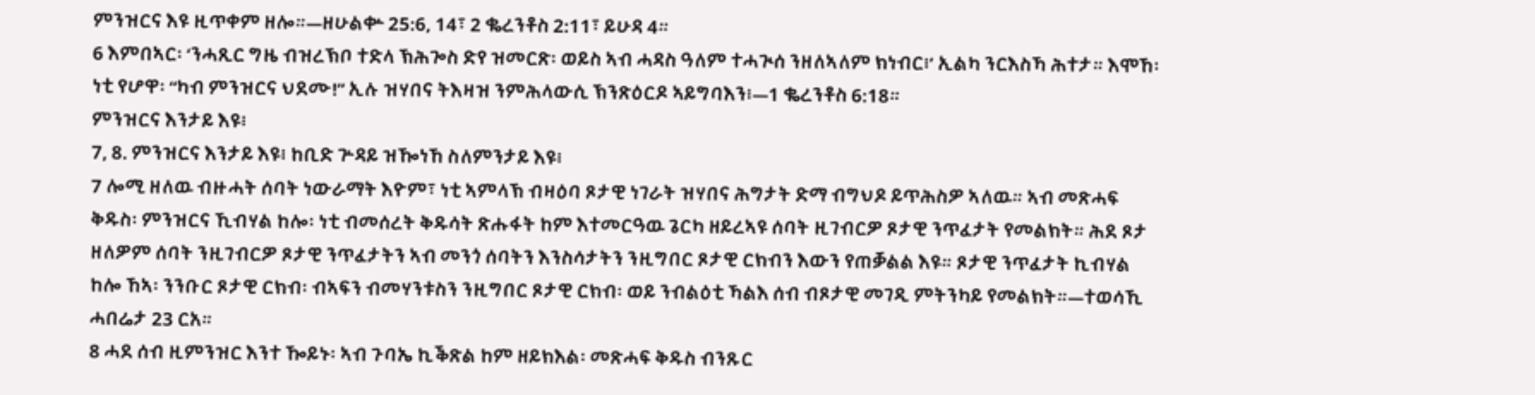ምንዝርና እዩ ዚጥቀም ዘሎ።—ዘሁልቍ 25:6, 14፣ 2 ቈረንቶስ 2:11፣ ይሁዳ 4።
6 እምበኣር፡ ‘ንሓጺር ግዜ ብዝረኽቦ ተድላ ኽሕጐስ ድየ ዝመርጽ፡ ወይስ ኣብ ሓዳስ ዓለም ተሓጒሰ ንዘለኣለም ክነብር፧’ ኢልካ ንርእስኻ ሕተታ። እሞኸ፡ ነቲ የሆዋ፡ “ካብ ምንዝርና ህደሙ!” ኢሉ ዝሃበና ትእዛዝ ንምሕላውሲ ኽንጽዕርዶ ኣይግባእን፧—1 ቈረንቶስ 6:18።
ምንዝርና እንታይ እዩ፧
7, 8. ምንዝርና እንታይ እዩ፧ ከቢድ ጕዳይ ዝዀነኸ ስለምንታይ እዩ፧
7 ሎሚ ዘለዉ ብዙሓት ሰባት ነውራማት እዮም፣ ነቲ ኣምላኽ ብዛዕባ ጾታዊ ነገራት ዝሃበና ሕግታት ድማ ብግህዶ ይጥሕስዎ ኣለዉ። ኣብ መጽሓፍ ቅዱስ፡ ምንዝርና ኺብሃል ከሎ፡ ነቲ ብመሰረት ቅዱሳት ጽሑፋት ከም እተመርዓዉ ጌርካ ዘይረኣዩ ሰባት ዚገብርዎ ጾታዊ ንጥፈታት የመልክት። ሕደ ጾታ ዘለዎም ሰባት ንዚገብርዎ ጾታዊ ንጥፈታትን ኣብ መንጎ ሰባትን እንስሳታትን ንዚግበር ጾታዊ ርክብን እውን የጠቓልል እዩ። ጾታዊ ንጥፈታት ኪብሃል ከሎ ኸኣ፡ ንንቡር ጾታዊ ርክብ፡ ብኣፍን ብመሃንቱስን ንዚግበር ጾታዊ ርክብ፡ ወይ ንብልዕቲ ኻልእ ሰብ ብጾታዊ መገዲ ምትንካይ የመልክት።—ተወሳኺ ሓበሬታ 23 ርአ።
8 ሓደ ሰብ ዚምንዝር እንተ ዀይኑ፡ ኣብ ጉባኤ ኪቕጽል ከም ዘይክእል፡ መጽሓፍ ቅዱስ ብንጹር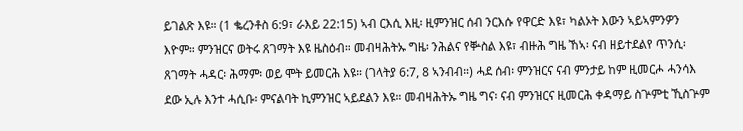ይገልጽ እዩ። (1 ቈረንቶስ 6:9፣ ራእይ 22:15) ኣብ ርእሲ እዚ፡ ዚምንዝር ሰብ ንርእሱ የዋርድ እዩ፣ ካልኦት እውን ኣይኣምንዎን እዮም። ምንዝርና ወትሩ ጸገማት እዩ ዜስዕብ። መብዛሕትኡ ግዜ፡ ንሕልና የቝስል እዩ፣ ብዙሕ ግዜ ኸኣ፡ ናብ ዘይተደልየ ጥንሲ፡ ጸገማት ሓዳር፡ ሕማም፡ ወይ ሞት ይመርሕ እዩ። (ገላትያ 6:7, 8 ኣንብብ።) ሓደ ሰብ፡ ምንዝርና ናብ ምንታይ ከም ዚመርሖ ሓንሳእ ደው ኢሉ እንተ ሓሲቡ፡ ምናልባት ኪምንዝር ኣይደልን እዩ። መብዛሕትኡ ግዜ ግና፡ ናብ ምንዝርና ዚመርሕ ቀዳማይ ስጕምቲ ኺስጕም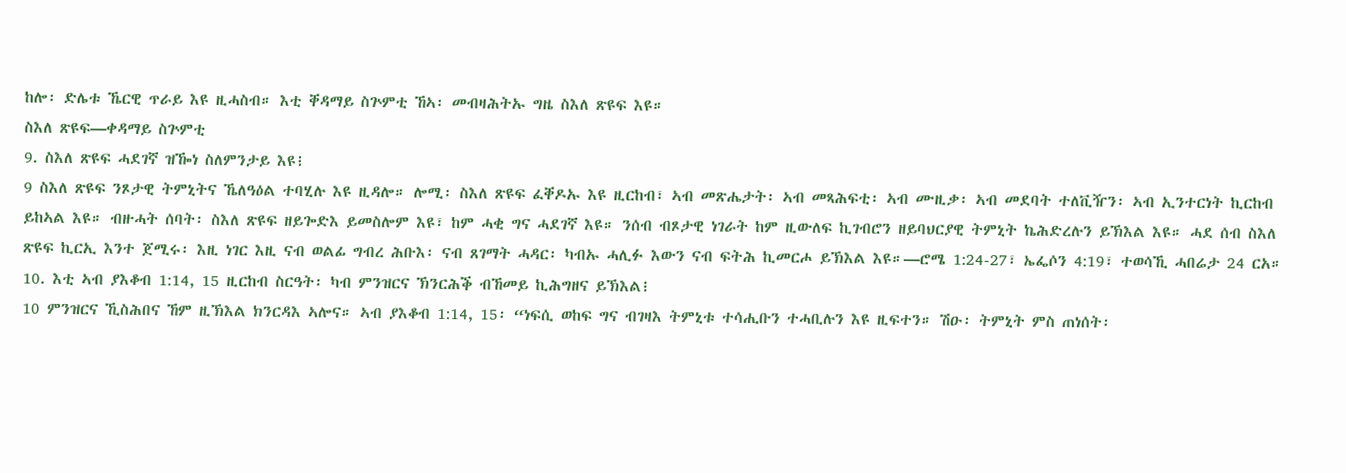ከሎ፡ ድሌቱ ኼርዊ ጥራይ እዩ ዚሓስብ። እቲ ቐዳማይ ስጕምቲ ኸኣ፡ መብዛሕትኡ ግዜ ስእለ ጽዩፍ እዩ።
ስእለ ጽዩፍ—ቀዳማይ ስጕምቲ
9. ስእለ ጽዩፍ ሓደገኛ ዝዀነ ስለምንታይ እዩ፧
9 ስእለ ጽዩፍ ንጾታዊ ትምኒትና ኼለዓዕል ተባሂሉ እዩ ዚዳሎ። ሎሚ፡ ስእለ ጽዩፍ ፈቐዶኡ እዩ ዚርከብ፣ ኣብ መጽሔታት፡ ኣብ መጻሕፍቲ፡ ኣብ ሙዚቃ፡ ኣብ መደባት ተለቪዥን፡ ኣብ ኢንተርነት ኪርከብ ይከኣል እዩ። ብዙሓት ሰባት፡ ስእለ ጽዩፍ ዘይጐድእ ይመስሎም እዩ፣ ከም ሓቂ ግና ሓደገኛ እዩ። ንሰብ ብጾታዊ ነገራት ከም ዚውለፍ ኪገብሮን ዘይባህርያዊ ትምኒት ኬሕድረሉን ይኽእል እዩ። ሓደ ሰብ ስእለ ጽዩፍ ኪርኢ እንተ ጀሚሩ፡ እዚ ነገር እዚ ናብ ወልፊ ግብረ ሕቡእ፡ ናብ ጸገማት ሓዳር፡ ካብኡ ሓሊፉ እውን ናብ ፍትሕ ኪመርሖ ይኽእል እዩ።—ሮሜ 1:24-27፣ ኤፌሶን 4:19፣ ተወሳኺ ሓበሬታ 24 ርአ።
10. እቲ ኣብ ያእቆብ 1:14, 15 ዚርከብ ስርዓት፡ ካብ ምንዝርና ኽንርሕቕ ብኸመይ ኪሕግዘና ይኽእል፧
10 ምንዝርና ኺስሕበና ኸም ዚኽእል ክንርዳእ ኣሎና። ኣብ ያእቆብ 1:14, 15፡ “ነፍሲ ወከፍ ግና ብገዛእ ትምኒቱ ተሳሒቡን ተሓቢሉን እዩ ዚፍተን። ሽዑ፡ ትምኒት ምስ ጠነሰት፡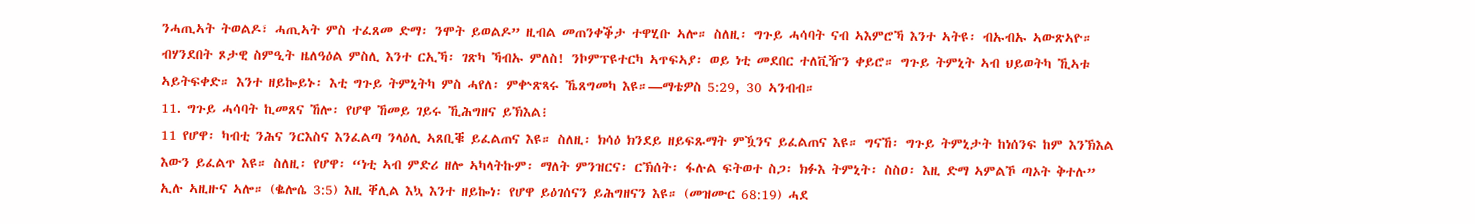ንሓጢኣት ትወልዶ፣ ሓጢኣት ምስ ተፈጸመ ድማ፡ ንሞት ይወልዶ” ዚብል መጠንቀቕታ ተዋሂቡ ኣሎ። ስለዚ፡ ግጉይ ሓሳባት ናብ ኣእምሮኻ እንተ ኣትዩ፡ ብኡብኡ ኣውጽኣዮ። ብሃንደበት ጾታዊ ስምዒት ዜለዓዕል ምስሊ እንተ ርኢኻ፡ ገጽካ ኻብኡ ምለስ! ንኮምፕዩተርካ ኣጥፍኣያ፡ ወይ ነቲ መደበር ተለቪዥን ቀይሮ። ግጉይ ትምኒት ኣብ ህይወትካ ኺኣቱ ኣይትፍቀድ። እንተ ዘይኰይኑ፡ እቲ ግጉይ ትምኒትካ ምስ ሓየለ፡ ምቍጽጻሩ ኼጸግመካ እዩ።—ማቴዎስ 5:29, 30 ኣንብብ።
11. ግጉይ ሓሳባት ኪመጸና ኸሎ፡ የሆዋ ኸመይ ገይሩ ኺሕግዘና ይኽእል፧
11 የሆዋ፡ ካብቲ ንሕና ንርእስና እንፈልጣ ንላዕሊ ኣጸቢቑ ይፈልጠና እዩ። ስለዚ፡ ክሳዕ ክንደይ ዘይፍጹማት ምዃንና ይፈልጠና እዩ። ግናኸ፡ ግጉይ ትምኒታት ከነሰንፍ ከም እንኽእል እውን ይፈልጥ እዩ። ስለዚ፡ የሆዋ፡ “ነቲ ኣብ ምድሪ ዘሎ ኣካላትኩም፡ ማለት ምንዝርና፡ ርኽሰት፡ ፋሉል ፍትወተ ስጋ፡ ክፉእ ትምኒት፡ ስስዐ፡ እዚ ድማ ኣምልኾ ጣኦት ቅተሉ” ኢሉ ኣዚዙና ኣሎ። (ቈሎሴ 3:5) እዚ ቐሊል እኳ እንተ ዘይኰነ፡ የሆዋ ይዕገሰናን ይሕግዘናን እዩ። (መዝሙር 68:19) ሓደ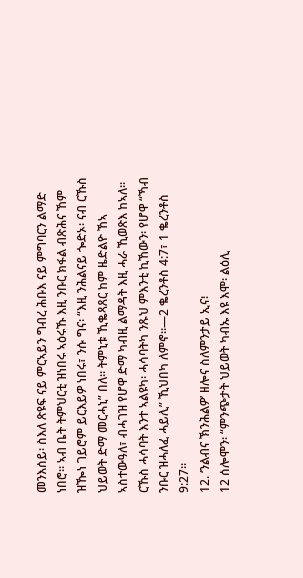መንእሰይ፡ ስእለ ጽዩፍ ናይ ምርኣይን ግብረ ሕቡእ ናይ ምግባርን ልማድ ነበሮ። ኣብ ቤት ትምህርቲ ዝነበሩ ኣዕሩኹ እዚ ንቡር ክፋል ብጽሕና ኸም ዝዀነ ገይሮም ይርእይዎ ነበሩ፣ ንሱ ግና፡ “እዚ ንሕልናይ ጐድኦ፡ ናብ ርኹስ ህይወት ድማ መርሓኒ” በለ። ትምኒቱ ኺቈጻጸር ከም ዜድልዮ ኸኣ ኣስተውዓለ፣ ብሓገዝ የሆዋ ድማ ካብዚ ልማዳት እዚ ሓራ ኺወጽእ ከኣለ። ርኹስ ሓሳባት እንተ ኣልዩካ፡ ሓሳባትካ ንጹህ ምእንቲ ኪኸውን፡ የሆዋ “ኻብ ንቡር ዝሓለፈ ሓይሊ” ኺህበካ ለምኖ።—2 ቈረንቶስ 4:7፣ 1 ቈረንቶስ 9:27።
12. ‘ንልብና ኽንሕልዎ’ ዘሎና ስለምንታይ ኢና፧
12 ሰሎሞን፡ “ምንጭታት ህይወት ካብኡ እዩ እሞ፡ ልዕሊ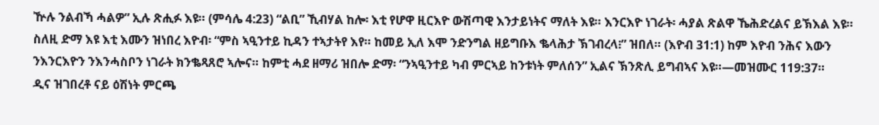ዅሉ ንልብኻ ሓልዎ” ኢሉ ጽሒፉ እዩ። (ምሳሌ 4:23) “ልቢ” ኺብሃል ከሎ፡ እቲ የሆዋ ዚርእዮ ውሽጣዊ እንታይነትና ማለት እዩ። እንርእዮ ነገራት፡ ሓያል ጽልዋ ኼሕድረልና ይኽእል እዩ። ስለዚ ድማ እዩ እቲ እሙን ዝነበረ እዮብ፡ “ምስ ኣዒንተይ ኪዳን ተኣታትየ እየ። ከመይ ኢለ እሞ ንድንግል ዘይግቡእ ቈላሕታ ኽገብረላ፧” ዝበለ። (እዮብ 31:1) ከም እዮብ ንሕና እውን ንእንርእዮን ንእንሓስቦን ነገራት ክንቈጻጸሮ ኣሎና። ከምቲ ሓደ ዘማሪ ዝበሎ ድማ፡ “ንኣዒንተይ ካብ ምርኣይ ከንቱነት ምለሰን” ኢልና ኽንጽሊ ይግብኣና እዩ።—መዝሙር 119:37።
ዲና ዝገበረቶ ናይ ዕሽነት ምርጫ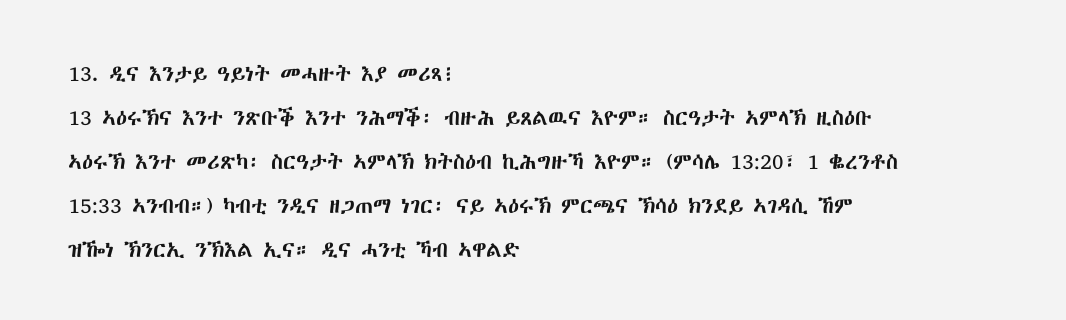13. ዲና እንታይ ዓይነት መሓዙት እያ መሪጻ፧
13 ኣዕሩኽና እንተ ንጽቡቕ እንተ ንሕማቕ፡ ብዙሕ ይጸልዉና እዮም። ስርዓታት ኣምላኽ ዚስዕቡ ኣዕሩኽ እንተ መሪጽካ፡ ስርዓታት ኣምላኽ ክትስዕብ ኪሕግዙኻ እዮም። (ምሳሌ 13:20፣ 1 ቈረንቶስ 15:33 ኣንብብ።) ካብቲ ንዲና ዘጋጠማ ነገር፡ ናይ ኣዕሩኽ ምርጫና ኽሳዕ ክንደይ ኣገዳሲ ኸም ዝዀነ ኽንርኢ ንኽእል ኢና። ዲና ሓንቲ ኻብ ኣዋልድ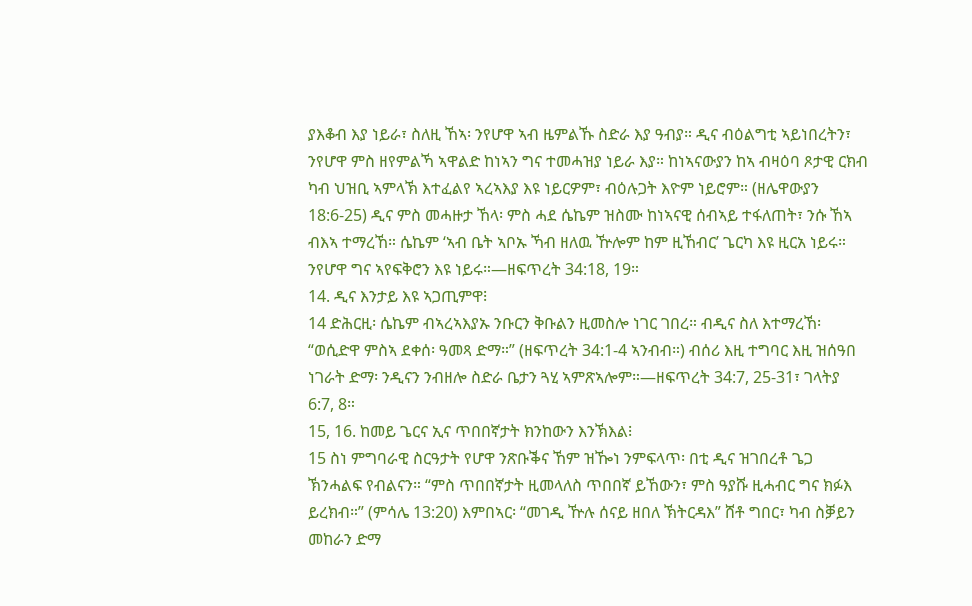ያእቆብ እያ ነይራ፣ ስለዚ ኸኣ፡ ንየሆዋ ኣብ ዜምልኹ ስድራ እያ ዓብያ። ዲና ብዕልግቲ ኣይነበረትን፣ ንየሆዋ ምስ ዘየምልኻ ኣዋልድ ከነኣን ግና ተመሓዝያ ነይራ እያ። ከነኣናውያን ከኣ ብዛዕባ ጾታዊ ርክብ ካብ ህዝቢ ኣምላኽ እተፈልየ ኣረኣእያ እዩ ነይርዎም፣ ብዕሉጋት እዮም ነይሮም። (ዘሌዋውያን 18:6-25) ዲና ምስ መሓዙታ ኸላ፡ ምስ ሓደ ሴኬም ዝስሙ ከነኣናዊ ሰብኣይ ተፋለጠት፣ ንሱ ኸኣ ብእኣ ተማረኸ። ሴኬም ‘ኣብ ቤት ኣቦኡ ኻብ ዘለዉ ዅሎም ከም ዚኸብር’ ጌርካ እዩ ዚርአ ነይሩ። ንየሆዋ ግና ኣየፍቅሮን እዩ ነይሩ።—ዘፍጥረት 34:18, 19።
14. ዲና እንታይ እዩ ኣጋጢምዋ፧
14 ድሕርዚ፡ ሴኬም ብኣረኣእያኡ ንቡርን ቅቡልን ዚመስሎ ነገር ገበረ። ብዲና ስለ እተማረኸ፡ “ወሲድዋ ምስኣ ደቀሰ፡ ዓመጻ ድማ።” (ዘፍጥረት 34:1-4 ኣንብብ።) ብሰሪ እዚ ተግባር እዚ ዝሰዓበ ነገራት ድማ፡ ንዲናን ንብዘሎ ስድራ ቤታን ጓሂ ኣምጽኣሎም።—ዘፍጥረት 34:7, 25-31፣ ገላትያ 6:7, 8።
15, 16. ከመይ ጌርና ኢና ጥበበኛታት ክንከውን እንኽእል፧
15 ስነ ምግባራዊ ስርዓታት የሆዋ ንጽቡቕና ኸም ዝዀነ ንምፍላጥ፡ በቲ ዲና ዝገበረቶ ጌጋ ኽንሓልፍ የብልናን። “ምስ ጥበበኛታት ዚመላለስ ጥበበኛ ይኸውን፣ ምስ ዓያሹ ዚሓብር ግና ክፉእ ይረክብ።” (ምሳሌ 13:20) እምበኣር፡ “መገዲ ዅሉ ሰናይ ዘበለ ኽትርዳእ” ሸቶ ግበር፣ ካብ ስቓይን መከራን ድማ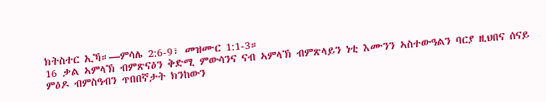ክትስተር ኢኻ።—ምሳሌ 2:6-9፣ መዝሙር 1:1-3።
16 ቃል ኣምላኽ ብምጽናዕን ቅድሚ ምውሳንና ናብ ኣምላኽ ብምጽላይን ነቲ እሙንን ኣስተውዓልን ባርያ ዚህበና ሰናይ ምዕዶ ብምስዓብን ጥበበኛታት ክንከውን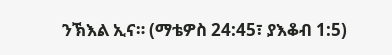ንኽእል ኢና። (ማቴዎስ 24:45፣ ያእቆብ 1:5)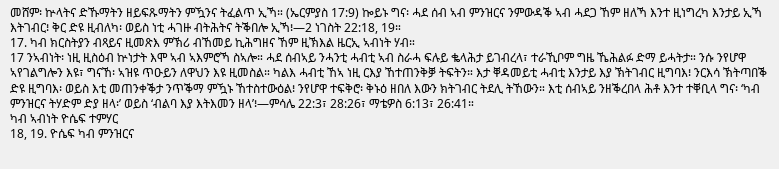መሸም፡ ኵላትና ድኹማትን ዘይፍጹማትን ምዃንና ትፈልጥ ኢኻ። (ኤርምያስ 17:9) ኰይኑ ግና፡ ሓደ ሰብ ኣብ ምንዝርና ንምውዳቕ ኣብ ሓደጋ ኸም ዘለኻ እንተ ዚነግረካ እንታይ ኢኻ እትገብር፧ ቅር ድዩ ዚብለካ፡ ወይስ ነቲ ሓገዙ ብትሕትና ትቕበሎ ኢኻ፧—2 ነገስት 22:18, 19።
17. ካብ ክርስትያን ብጻይና ዚመጽእ ምኽሪ ብኸመይ ኪሕግዘና ኸም ዚኽእል ዜርኢ ኣብነት ሃብ።
17 ንኣብነት፡ ነዚ ዚስዕብ ኵነታት እሞ ኣብ ኣእምሮኻ ስኣሎ። ሓደ ሰብኣይ ንሓንቲ ሓብቲ ኣብ ስራሓ ፍሉይ ቈላሕታ ይገብረላ፣ ተራኺቦም ግዜ ኼሕልፉ ድማ ይሓትታ። ንሱ ንየሆዋ ኣየገልግሎን እዩ፣ ግናኸ፡ ኣዝዩ ጥዑይን ለዋህን እዩ ዚመስል። ካልእ ሓብቲ ኸኣ ነዚ ርእያ ኸተጠንቅቓ ትፍትን። እታ ቐዳመይቲ ሓብቲ እንታይ እያ ኽትገብር ዚግባእ፧ ንርእሳ ኽትጣበቕ ድዩ ዚግባእ፡ ወይስ እቲ መጠንቀቕታ ንጥቕማ ምዃኑ ኸተስተውዕል፧ ንየሆዋ ተፍቅሮ፡ ቅኑዕ ዘበለ እውን ክትገብር ትደሊ ትኸውን። እቲ ሰብኣይ ንዘቕረበላ ሕቶ እንተ ተቐቢላ ግና፡ ‘ካብ ምንዝርና ትሃድም ድያ ዘላ፡’ ወይስ ‘ብልባ እያ እትእመን ዘላ’፧—ምሳሌ 22:3፣ 28:26፣ ማቴዎስ 6:13፣ 26:41።
ካብ ኣብነት ዮሴፍ ተምሃር
18, 19. ዮሴፍ ካብ ምንዝርና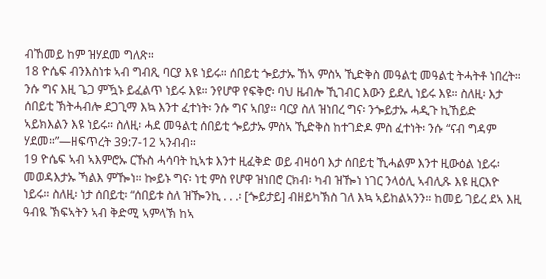ብኸመይ ከም ዝሃደመ ግለጽ።
18 ዮሴፍ ብንእስነቱ ኣብ ግብጺ ባርያ እዩ ነይሩ። ሰበይቲ ጐይታኡ ኸኣ ምስኣ ኺድቅስ መዓልቲ መዓልቲ ትሓትቶ ነበረት። ንሱ ግና እዚ ጌጋ ምዃኑ ይፈልጥ ነይሩ እዩ። ንየሆዋ የፍቅሮ፡ ባህ ዜብሎ ኺገብር እውን ይደሊ ነይሩ እዩ። ስለዚ፡ እታ ሰበይቲ ኽትሓብሎ ደጋጊማ እኳ እንተ ፈተነት፡ ንሱ ግና ኣበያ። ባርያ ስለ ዝነበረ ግና፡ ንጐይታኡ ሓዲጉ ኪኸይድ ኣይክእልን እዩ ነይሩ። ስለዚ፡ ሓደ መዓልቲ ሰበይቲ ጐይታኡ ምስኣ ኺድቅስ ከተገድዶ ምስ ፈተነት፡ ንሱ “ናብ ግዳም ሃደመ።”—ዘፍጥረት 39:7-12 ኣንብብ።
19 ዮሴፍ ኣብ ኣእምሮኡ ርኹስ ሓሳባት ኪኣቱ እንተ ዚፈቅድ ወይ ብዛዕባ እታ ሰበይቲ ኺሓልም እንተ ዚውዕል ነይሩ፡ መወዳእታኡ ኻልእ ምዀነ። ኰይኑ ግና፡ ነቲ ምስ የሆዋ ዝነበሮ ርክብ፡ ካብ ዝዀነ ነገር ንላዕሊ ኣብሊጹ እዩ ዚርእዮ ነይሩ። ስለዚ፡ ነታ ሰበይቲ፡ “ሰበይቱ ስለ ዝዀንኪ . . .፡ [ጐይታይ] ብዘይካኽስ ገለ እኳ ኣይከልኣንን። ከመይ ገይረ ደኣ እዚ ዓብዪ ኽፍኣትን ኣብ ቅድሚ ኣምላኽ ከኣ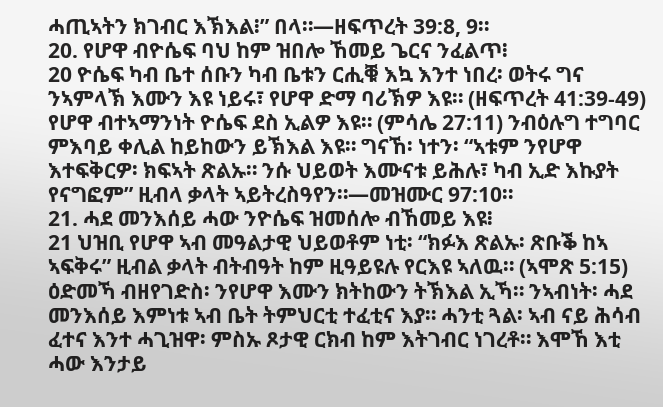ሓጢኣትን ክገብር እኽእል፧” በላ።—ዘፍጥረት 39:8, 9።
20. የሆዋ ብዮሴፍ ባህ ከም ዝበሎ ኸመይ ጌርና ንፈልጥ፧
20 ዮሴፍ ካብ ቤተ ሰቡን ካብ ቤቱን ርሒቑ እኳ እንተ ነበረ፡ ወትሩ ግና ንኣምላኽ እሙን እዩ ነይሩ፣ የሆዋ ድማ ባሪኽዎ እዩ። (ዘፍጥረት 41:39-49) የሆዋ ብተኣማንነት ዮሴፍ ደስ ኢልዎ እዩ። (ምሳሌ 27:11) ንብዕሉግ ተግባር ምእባይ ቀሊል ከይከውን ይኽእል እዩ። ግናኸ፡ ነተን፡ “ኣቱም ንየሆዋ እተፍቅርዎ፡ ክፍኣት ጽልኡ። ንሱ ህይወት እሙናቱ ይሕሉ፣ ካብ ኢድ እኩያት የናግፎም” ዚብላ ቃላት ኣይትረስዓየን።—መዝሙር 97:10።
21. ሓደ መንእሰይ ሓው ንዮሴፍ ዝመሰሎ ብኸመይ እዩ፧
21 ህዝቢ የሆዋ ኣብ መዓልታዊ ህይወቶም ነቲ፡ “ክፉእ ጽልኡ፡ ጽቡቕ ከኣ ኣፍቅሩ” ዚብል ቃላት ብትብዓት ከም ዚዓይዩሉ የርእዩ ኣለዉ። (ኣሞጽ 5:15) ዕድመኻ ብዘየገድስ፡ ንየሆዋ እሙን ክትከውን ትኽእል ኢኻ። ንኣብነት፡ ሓደ መንእሰይ እምነቱ ኣብ ቤት ትምህርቲ ተፈቲና እያ። ሓንቲ ጓል፡ ኣብ ናይ ሕሳብ ፈተና እንተ ሓጊዝዋ፡ ምስኡ ጾታዊ ርክብ ከም እትገብር ነገረቶ። እሞኸ እቲ ሓው እንታይ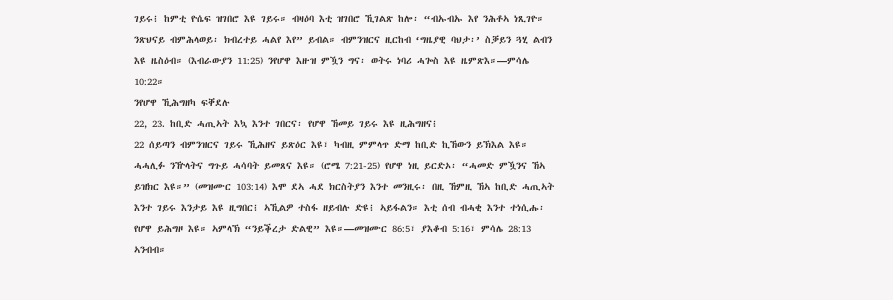ገይሩ፧ ከምቲ ዮሴፍ ዝገበሮ እዩ ገይሩ። ብዛዕባ እቲ ዝገበሮ ኺገልጽ ከሎ፡ “ብኡብኡ እየ ንሕቶኣ ነጺገዮ። ንጽህናይ ብምሕላወይ፡ ክብረተይ ሓልየ እየ” ይብል። ብምንዝርና ዚርከብ ‘ግዜያዊ ባህታ፡’ ስቓይን ጓሂ ልብን እዩ ዜስዕብ። (እብራውያን 11:25) ንየሆዋ እዙዝ ምዃን ግና፡ ወትሩ ነባሪ ሓጐስ እዩ ዜምጽእ።—ምሳሌ 10:22።
ንየሆዋ ኺሕግዘካ ፍቐደሉ
22, 23. ከቢድ ሓጢኣት እኳ እንተ ገበርና፡ የሆዋ ኸመይ ገይሩ እዩ ዚሕግዘና፧
22 ሰይጣን ብምንዝርና ገይሩ ኺሕዘና ይጽዕር እዩ፣ ካብዚ ምምላጥ ድማ ከቢድ ኪኸውን ይኽእል እዩ። ሓሓሊፉ ንዅላትና ግጉይ ሓሳባት ይመጸና እዩ። (ሮሜ 7:21-25) የሆዋ ነዚ ይርድኦ፡ “ሓመድ ምዃንና ኸኣ ይዝክር እዩ።” (መዝሙር 103:14) እሞ ደኣ ሓደ ክርስትያን እንተ መንዚሩ፡ በዚ ኸምዚ ኸኣ ከቢድ ሓጢኣት እንተ ገይሩ እንታይ እዩ ዚግበር፧ ኣኺልዎ ተስፋ ዘይብሉ ድዩ፧ ኣይፋልን። እቲ ሰብ ብሓቂ እንተ ተነሲሑ፡ የሆዋ ይሕግዞ እዩ። ኣምላኽ “ንይቕረታ ድልዊ” እዩ።—መዝሙር 86:5፣ ያእቆብ 5:16፣ ምሳሌ 28:13 ኣንብብ።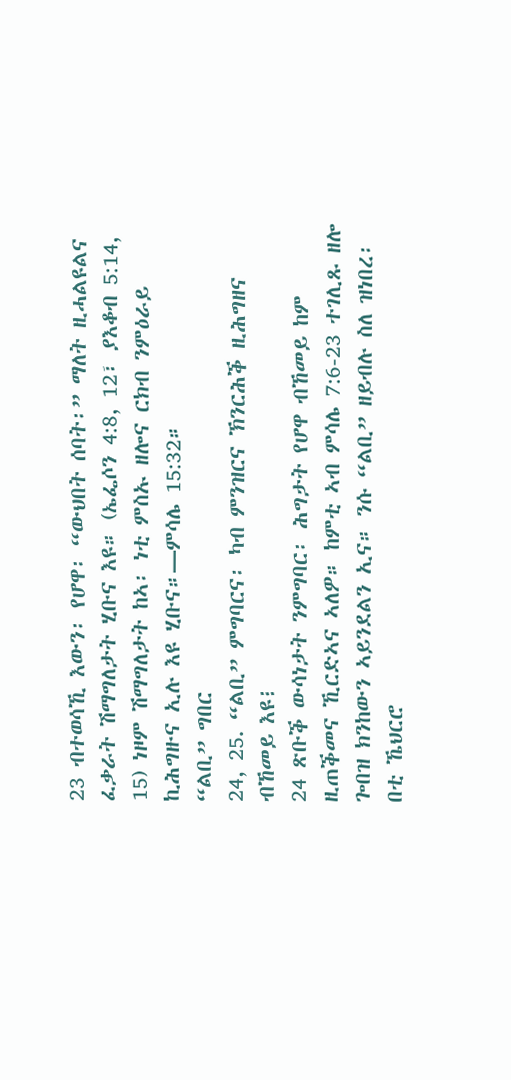23 ብተወሳኺ እውን፡ የሆዋ፡ “ውህበት ሰባት፡” ማለት ዚሓልዩልና ፈቃራት ሽማግለታት ሂቡና እዩ። (ኤፌሶን 4:8, 12፣ ያእቆብ 5:14, 15) ነዞም ሽማግለታት ከኣ፡ ነቲ ምስኡ ዘሎና ርክብ ንምዕራይ ኪሕግዙና ኢሉ እዩ ሂቡና።—ምሳሌ 15:32።
“ልቢ” ግበር
24, 25. “ልቢ” ምግባርና፡ ካብ ምንዝርና ኽንርሕቕ ዚሕግዘና ብኸመይ እዩ፧
24 ጽቡቕ ውሳነታት ንምግባር፡ ሕግታት የሆዋ ብኸመይ ከም ዚጠቕመና ኺርድኣና ኣለዎ። ከምቲ ኣብ ምሳሌ 7:6-23 ተገሊጹ ዘሎ ጐበዝ ክንከውን ኣይንደልን ኢና። ንሱ “ልቢ” ዘይብሉ ስለ ዝነበረ፡ በቲ ኼህርሮ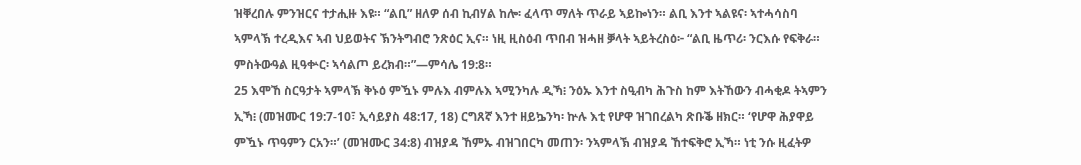ዝቐረበሉ ምንዝርና ተታሒዙ እዩ። “ልቢ” ዘለዎ ሰብ ኪብሃል ከሎ፡ ፈላጥ ማለት ጥራይ ኣይኰነን። ልቢ እንተ ኣልዩና፡ ኣተሓሳስባ ኣምላኽ ተረዲእና ኣብ ህይወትና ኽንትግብሮ ንጽዕር ኢና። ነዚ ዚስዕብ ጥበብ ዝሓዘ ቓላት ኣይትረስዕ፦ “ልቢ ዜጥሪ፡ ንርእሱ የፍቅራ። ምስትውዓል ዚዓቍር፡ ኣሳልጦ ይረክብ።”—ምሳሌ 19:8።
25 እሞኸ ስርዓታት ኣምላኽ ቅኑዕ ምዃኑ ምሉእ ብምሉእ ኣሚንካሉ ዲኻ፧ ንዕኡ እንተ ስዒብካ ሕጉስ ከም እትኸውን ብሓቂዶ ትኣምን ኢኻ፧ (መዝሙር 19:7-10፣ ኢሳይያስ 48:17, 18) ርግጸኛ እንተ ዘይኴንካ፡ ኵሉ እቲ የሆዋ ዝገበረልካ ጽቡቕ ዘክር። ‘የሆዋ ሕያዋይ ምዃኑ ጥዓምን ርአን።’ (መዝሙር 34:8) ብዝያዳ ኸምኡ ብዝገበርካ መጠን፡ ንኣምላኽ ብዝያዳ ኸተፍቅሮ ኢኻ። ነቲ ንሱ ዚፈትዎ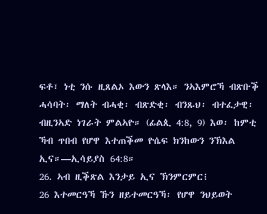ፍቶ፣ ነቲ ንሱ ዚጸልኦ እውን ጽላእ። ንኣእምሮኻ ብጽቡቕ ሓሳባት፡ ማለት ብሓቂ፡ ብጽድቂ፡ ብንጹህ፡ ብተፈታዊ፡ ብዚንኣድ ነገራት ምልኣዮ። (ፊልጲ 4:8, 9) እወ፡ ከምቲ ኻብ ጥበብ የሆዋ እተጠቕመ ዮሴፍ ክንከውን ንኽእል ኢና።—ኢሳይያስ 64:8።
26. ኣብ ዚቕጽል እንታይ ኢና ኽንምርምር፧
26 እተመርዓኻ ኹን ዘይተመርዓኻ፡ የሆዋ ንህይወት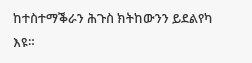ከተስተማቕራን ሕጉስ ክትከውንን ይደልየካ እዩ።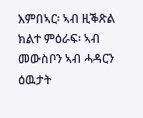እምበኣር፡ ኣብ ዚቕጽል ክልተ ምዕራፍ፡ ኣብ መውስቦን ኣብ ሓዳርን ዕዉታት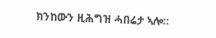ክንከውን ዚሕግዝ ሓበሬታ ኣሎ።